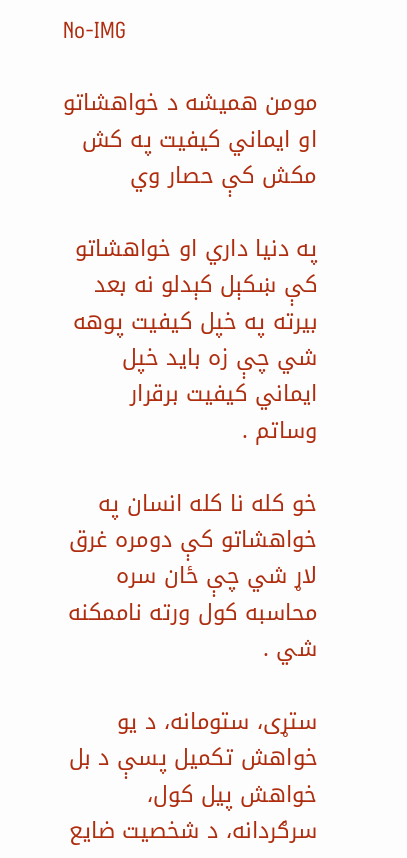No-IMG

مومن هميشه د خواهشاتو او ايماني کيفيت په کش مکش کې حصار وي

په دنيا داري او خواهشاتو کې ښکېل کېدلو نه بعد بيرته په خپل کيفيت پوهه شي چې زه بايد خپل ايماني کيفيت برقرار وساتم .

خو کله نا کله انسان په خواهشاتو کې دومره غرق لاړ شي چې ځان سره محاسبه کول ورته ناممکنه شي .

ستړی، ستومانه، د يو خواهش تکميل پسې د بل خواهش پيل کول، سرګردانه، د شخصيت ضايع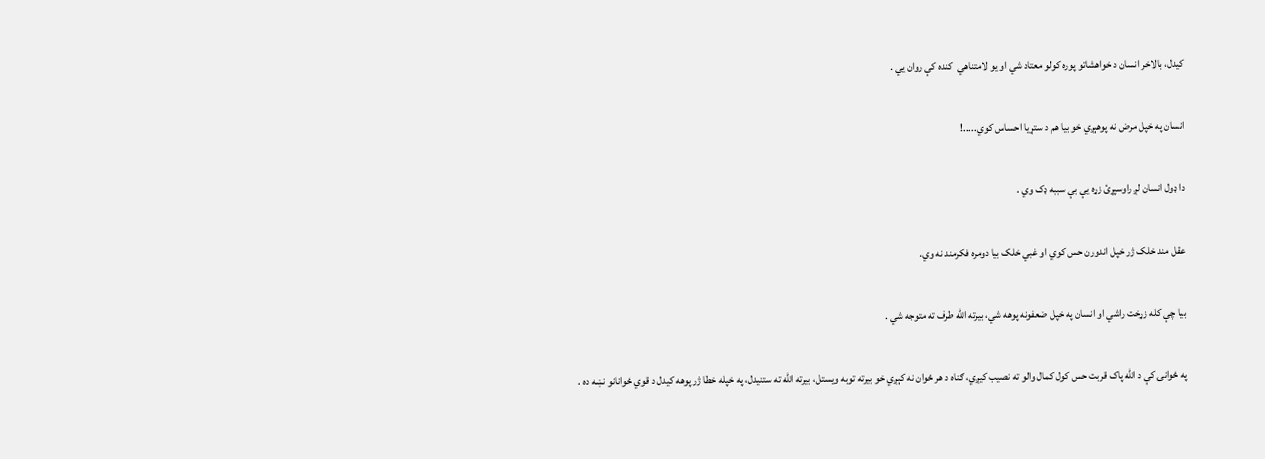کيدل، بالاخر انسان د خواهشاتو پوره کولو معتاد شي او يو لامتناهي  کنده کې روان يي .

انسان په خپل مرض نه پوهېږي خو بيا هم د ستړيا احساس کوي.....!

دا ډول انسان لږ راوسپړئ زړه يې بې سببه ډک وي .

عقل مند خلک ژر خپل اندورن حس کوي او غبي خلک بيا دومره فکرمند نه وي.

بيا چې کله زړخت راشي او انسان په خپل ضعفونه پوهه شي، بيرته الله طرف ته متوجه شي .

په ځوانۍ کې د الله پاک قربت حس کول کمال والو ته نصيب کيږي، ګناه د هر ځوان نه کېږي خو بيرته توبه ويستل، بيرته الله ته ستنيدل، په خپله خطا ژر پوهه کيدل د قوي ځوانانو نښه ده .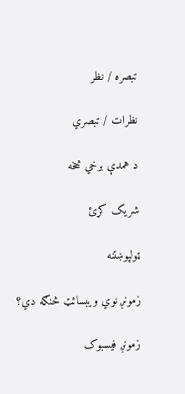تبصره / نظر

نظرات / تبصري

د همدې برخي څخه

شریک کړئ

ټولپوښتنه

زمونږ نوي ویبسائټ څنګه دي؟

زمونږ فيسبوک